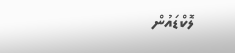ލޮކްޑައުން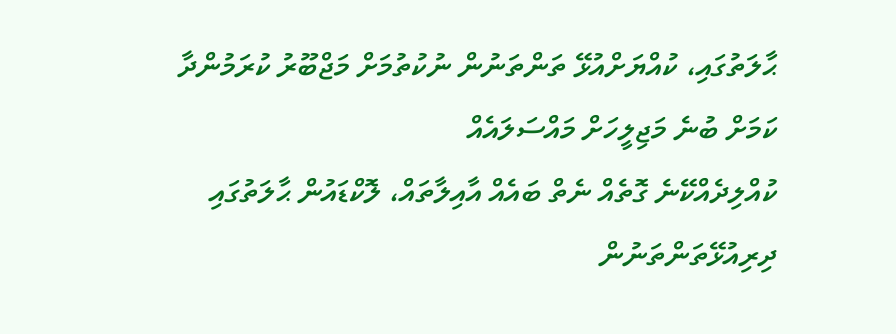ޙާލަތުގައި، ކުއްޔަށްއުޅޭ ތަންތަނުން ނުކުތުމަށް މަޖްބޫރު ކުރަމުންދާ ކަމަށް ބުނެ މަޖިލީހަށް މައްސަލައެއް
ކުއްލިދެއްކޭނެ ގޮތެއް ނެތް ބައެއް އާއިލާތައް، ލޮކްޑައުން ޙާލަތުގައި ދިރިއުޅޭތަންތަނުން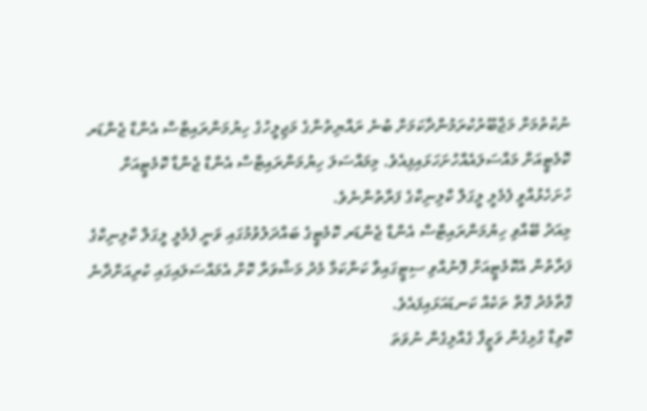ނުކުތުމަށް މަޖްބޫރުކުރަމުންދާކަމަށް ބުނެ ރައްޔިތުންގެ މަޖިލީހުގެ ހިޔުމަންރައިޓްސް އެންޑް ޖެންޑަރ ކޮމެޓީއަށް މައްސަލައެއްހުށަހަޅައިފިއެވެ. މިމައްސަލަ ހިޔުމަންރައިޓްސް އެންޑް ޖެންޑާ ކޮމެޓީއަށް ހުށަހެޅުއްވީ ފެމެލީ ލީގަލް ކްލިނިކްގެ ފަރާތުންނެވެ.
މިއަދު ބޭއްވި ހިޔުމަންރައިޓްސް އެންޑް ޖެންޑަރ ކޮމެޓީގެ ބައްދަލުވުމުގައި ވަނީ ފެމެލީ ލީގަލް ކްލިނިކްގެ ފަރާތުން އެކޮމެޓީއަށް ފޮނުއްވި ސިޓީގައިވާ ކަންކަމާ މެދު މަޝްވަރާ ކޮށް އެމައްސަލައިގައި ކުރިއަށްދާނެ ގޮތާމެދު ގޮތް ތަކެއް ކަނޑައަޅައިފައެވެ.
ކޮވިޑާ ގުޅިގެން ވަޒީފާ ގެއްލިގެން ނުވަތަ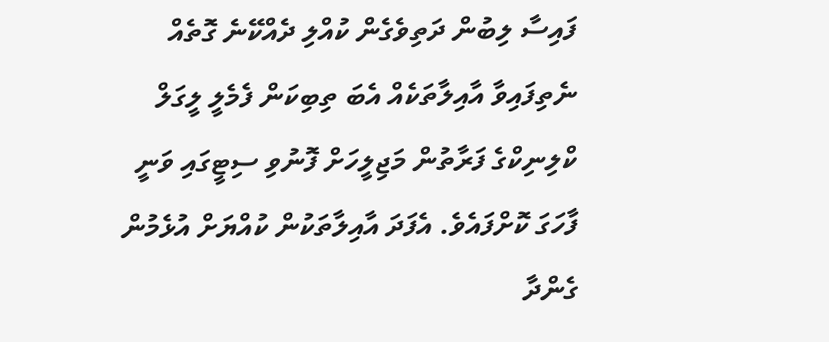ފައިސާ ލިބުން ދަތިވެގެން ކުއްލި ދެއްކޭނެ ގޮތެއް ނެތިފައިވާ އާއިލާތަކެއް އެބަ ތިބިކަން ފެމެލީ ލީގަލް ކްލިނިކްގެ ފަރާތުން މަޖިލީހަށް ފޮނުވި ސިޓީގައި ވަނީ ފާހަގަ ކޮށްފައެވެ. އެފަދަ އާއިލާތަކުން ކުއްޔަށް އުޅެމުން ގެންދާ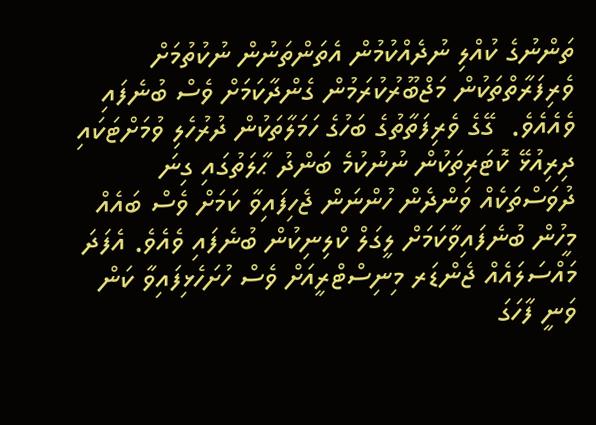ތަންނުގެ ކުއްލި ނުދެއްކުމުން އެތަންތަނުން ނުކުތުމަށް ވެރިފަރާތްތަކުން މަޖްބޫރުކުރަމުން ގެންދާކަމަށް ވެސް ބުނެފައި ވެއެއެވެ.  ގޭގެ ވެރިފަތާތުގެ ބަހުގެ ހަމަލާތަކުން ދުރުހެލި ވުމަށްޓަކައި ދިރިއުޅޭ ކޮޓަރިތަކުން ނުނުކުމެ ބަންދު ޙާލަތުގައި ގިނަ ދުވަސްތަކެއް ވަންދެން ހުންނަން ޖެހިފައިވާ ކަމަށް ވެސް ބައެއް މީހުން ބުނެފައިވާކަމަށް ލީގަލް ކްލިނިކުން ބުނެފައި ވެއެވެ. އެފަދަ މައްސަލައެއް ޖެންޑަރ މިނިސްޓްރީއަށް ވެސް ހުށަހެޅިފައިވާ ކަން ވަނީ ފާހަގަ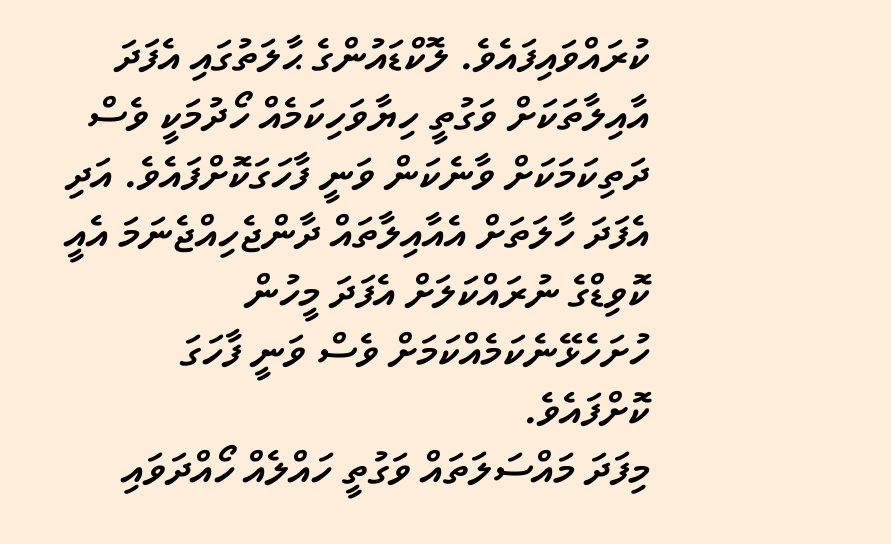ކުރައްވައިފައެވެ. ލޮކްޑައުންގެ ޙާލަތުގައި އެފަދަ އާއިލާތަކަށް ވަގުތީ ހިޔާވަހިކަމެއް ހޯދުމަކީ ވެސް ދަތިކަމަކަށް ވާނެކަން ވަނީ ފާހަގަކޮށްފައެވެ. އަދި އެފަދަ ހާލަތަށް އެއާއިލާތައް ދާންޖެހިއްޖެނަމަ އެއީ ކޮވިޑްގެ ނުރައްކަލަށް އެފަދަ މީހުން ހުށަހެޅޭނެކަމެއްކަމަށް ވެސް ވަނީ ފާހަގަ ކޮށްފައެވެ.
މިފަދަ މައްސަލަތައް ވަގުތީ ހައްލެއް ހޯއްދަވައި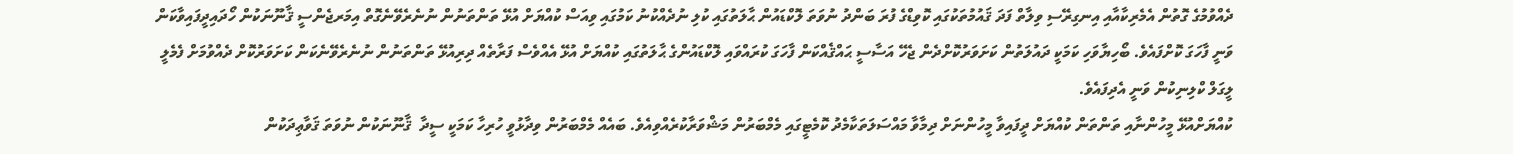ދެއްވުމުގެ ގޮތުން އެމެރިކާއާއި އިނގިރޭސި ވިލާތް ފަދަ ޤައުމުތަކުގައި ކޮވިޑްގެ ފުރަ ބަންދު ނުވަތަ ލޮކްޑައުން ޙާލަތުގައި ކުލި ނުދެއްކުނު ކަމުގައި ވިއަސް ކުއްޔަށް އުޅޭ ތަންތަނުން ނުނެރެވޭނެގޮތް އިމަރޖެންސީ ޤާނޫނަކުން ހޯދައިދީފައިވާކަން ވަނީ ފާހަގަ ކޮށްފައެވެ. ބޯހިޔާވަހި ކަމަކީ ދައުލަތުން ކަށަވަރުކޮށްދެން ޖެހޭ އަސާސީ ޙައްޤެއްކަން ފާހަގަ ކުރައްވައި ލޮކްޑައުންގެ ޙާލަތުގައި ކުއްޔަށް އުޅޭ އެއްވެސް ފަރާތެއް ދިރިއުޅޭ ތަންތަނުން ނުނެރެވޭނެކަން ކަށަވަރުކޮށް ދެއްވުމަށް ފެމެލީ ލީގަލް ކްލިނިކުން ވަނީ އެދިފައެވެ.
ކުއްޔަށްއުޅޭ މީހުންނާއި ތަންތަން ކުއްޔަށް ދީފައިވާ މީހުންނަށް ދިމާވާ މައްސަލަތަކާމެދު ކޮމެޓީގައި މެމްބަރުން މަޝްވަރާކުރެއްވިއެވެ. ބައެއް މެމްބަރުން ވިދާޅުވީ ހުރިހާ ކަމަކީ ސީދާ  ޤާނޫނަކުން ނުވަތަ ޤަވާޢިދަކުން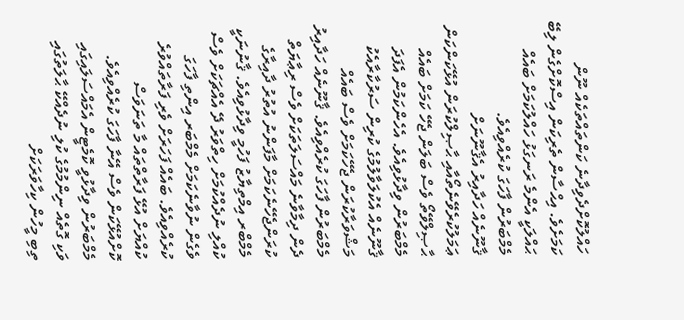ހައްލުކޮށްދެވިދާނެ ކަންތައްތަކެއް ނޫން ކަމަށެވެ. އިޙްސާން ތެރިކަން އިސްކޮށްގެން ލިބޭ ޙައްލަކީ އެންމެ ރަނގަޅު ހައްލުކަމަށް ބައެއް މެމްބަރުން ފާހަގަ ކުރެއްވިއެވެ.
ޤާނޫނެއް ހަދާއިރު އެޤާނޫނަށް ޢަމަލުކުރެވޭނެތޯއާއި ޙާޞިލްކުރަން އުޅޭކަންކަން ޙާޞިލްވޭތޯ ވެސް ބަލަން ޖެހޭ ކަމަށް ބައެއް މެމްބަރުން ވިދާޅުވިއެވެ. އެހެންކަމުން އެފަދަ ޤާނޫނެއް އެކުލަވާލުމުގެ ކުރިން ސަރުކާރާއެކު މަޝްވަރާކުރަން ޖެހޭކަމަށް ވެސް ބައެއް މެމްބަރުން ފާހަގަ ކުރެއްވިއެވެ. ޤާނޫނެއް ހަދާއިރު ދެން ދިމާވާނެ މައްސަލަތަކަށް ވެސް ރިޢާޔަތް ކުރަންޖެހޭނެކަމަށް މާފަންނު އުތުރު ދާއިރާގެ މެމްބްރ އިމްތިޔާޒު ފަހުމީ ވިދާޅުވިއެވެ. ޤާނުނަކީ ކުއްލި ނުދެއްކުމަށް ހިތްވަރު ދޭ އެއްޗަކަށް ވެސް ވެގެން ނުވާނެކަމަށް މެމްބަރ އިންތި ފާހަގަ ކުރެއްވިއެވެ. ބައެއް ފަހަރަށް ވެރި ފަރާތައްވުރެ ކުއްޔަށް އުޅޭ ފަރާތްތައް މާ ތަނަވަސް ކޮށްއުޅޭކަން ވެސް އޭނާ ފާހަގަ ކުރެއްވިއެވެ.
މެމްބަރުން ވިދާޅުވީ ކޮމެޓީން އެމައްސަލައިގައި ވަކި ގޮތެއް ނިންމުމުގެ ކުލި ނުދެއްކޭ ޙާލަތުގައި ތިބި މީހުން ކިހާވަރަކަށް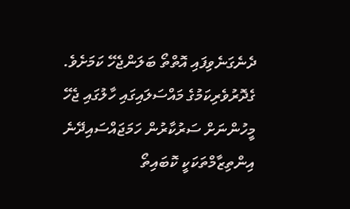ދެނެގަނެވިފައި އޮތްތޯ ބަލަންޖެހޭ ކަމަށެވެ. ގެދޮރުވެރިކަމުގެ މައްސަލައިގައި ހާލުގައި ޖެހޭ މީހުންނަށް ސަރުކާރުން ހަމަޖައްސައިދޭނެ އިންތިޒާމްތަކަކީ ކޮބައިތޯ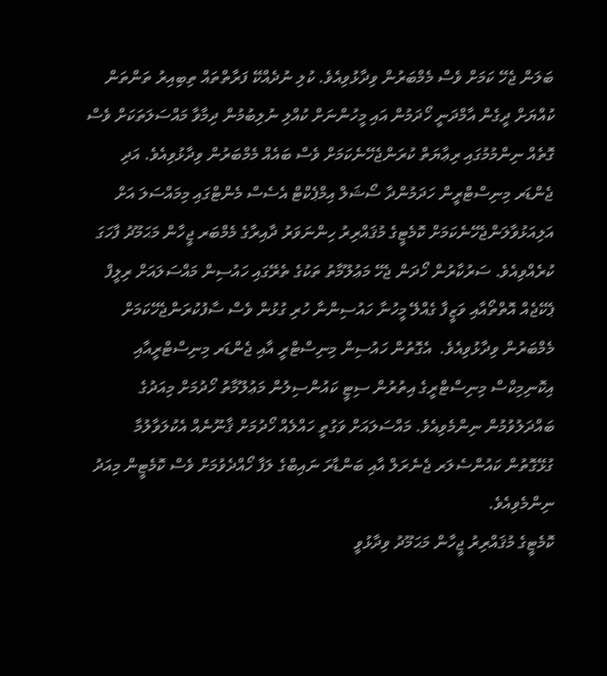ބަލަން ޖެހޭ ކަމަށް ވެސް މެމްބަރުން ވިދާޅުވިއެވެ. ކުލި ނުދެއްކޭ ފަރާތްތައް ތިބިއިރު ތަންތަން ކުއްޔަށް ދީގެން އާމްދަނީ ހޯދަމުން އައި މީހުންނަށް ކުއްލި ނުލިބުމުން ދިމާވާ މައްސަލަތަކަށް ވެސް ގޮތެއް ނިންމުމުގައި ރިޢާޔަތް ކުރަންޖެހޭނެކަމަށް ވެސް ބައެއް މެމްބަރުން ވިދާޅުވިއެވެ. އަދި ޖެންޑަރ މިނިސްޓްރީން ހަދަމުންދާ ސޯޝަލް އިމްޕެކްޓް އެސެސް މެންޓްގައި މިމައްސަލަ އަށް އަލިއަޅުވާލަންޖެހޭނެކަމަށް ކޮމެޓީގެ މުޤައްރިރު ހިންނަވަރު ދާއިރާގެ މެމްބަރ ޖީހާން މަޙަމޫދު ފާހަގަ ކުރެއްވިއެވެ. ސަރުކާރުން ހޯދަން ޖެހޭ މަޢުލޫމާތު ތަކުގެ ތެރޭގައި ހައުސިން މައްސަލައަށް ރިލީފް ޕެކޭޖެއް އޮތްތޯއާއި ވަޒީފާ ގެއްލޭ މީހުނާ ހައުސިންނާ ހުރި ގުޅުން ވެސް ސާފުކުރަންޖެހޭކަމަށް މެމްބަރުން ވިދާޅުވިއެވެ.  އެގޮތުން ހައުސިން މިނިސްޓްރީ އާއި ޖެންޑަރ މިނިސްޓްރީއާއި އިކޮނިމިކްސް މިނިސްޓްރީގެ އިތުރުން ސިޓީ ކައުންސިލުން މަޢުލޫމާތު ހޯދުމަށް މިއަދުގެ ބައްދަލުވުމުން ނިންމެވިއެވެ. މައްސަލައަށް ވަގުތީ ހައްލެއް ހޯދުމަށް ޤާނޫނެއް އެކުލަވާލުމާ ގުޅޭގޮތުން ކައުންސެލަރ ޖެނެރަލް އާއި ބަންޑާރަ ނައިބްގެ ލަފާ ހޯއްދެވުމަށް ވެސް ކޮމެޓީން މިއަދު ނިންމެވިއެވެ.
ކޮމެޓީގެ މުޤައްރިރު ޖީހާން މަޙަމޫދު ވިދާޅުވީ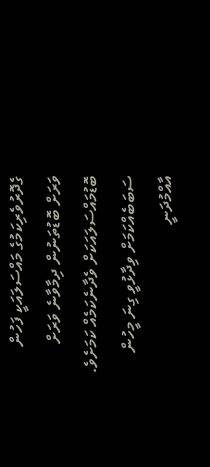ގެދޮރުވެރިކަމުގެ މައްސަލައަކީ ފަހުން ވަރަށް ބޮޑުތަނުން ދިމާވާނެ ވަރަށް ބޮޑުމައްސަލައަކަށް ވެދާނެކަމެއް ކަމަށެވެ. ސަބަބެއްކަމަށް ވިދާޅުވީ ގިނަ މީހުން އާއްމުދަނީ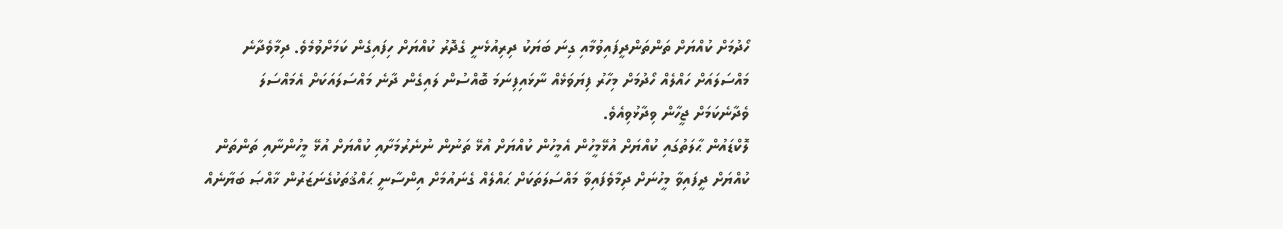ހޯދުމަށް ކުއްޔަށް ތަންތަންދީފައިވުމާއި ގިނަ ބަޔަކު ދިރިއުޅެނީ ގެދޮރު ކުއްޔަށް ހިފައިގެން ކަމަށްވުމެވެ. ދިމާވެދާނެ މައްސަލައަށް ހައްލެއް ހޯދުމަށް މިހާރު ފިޔަވަޅެއް ނާޅައިފިނަމަ ބޮއްސުން ލައިގެން ދާނެ މައްސަލައަކަށް އެމައްސަލަ ވެދާނެކަމަށް ޖީހާން ވިދާޅުވިއެވެ.
ލޮކްޑައުން ޙާލަތުގައި ކުއްޔަށް އުޅޭމީހުން އެމީހުން ކުއްޔަށް އުޅޭ ތަނުން ނުނެރުމަށާއި ކުއްޔަށް އުޅޭ މީހުންނާއި ތަންތަން ކުއްޔަށް ދީފައިވާ މީހުނަށް ދިމާވެފައިވާ މައްސަލަތަކަށް ޙައްލެއް ގެނައުމަށް އިންސާނީ ޙައްޤުތަކުގެނަޒަރުން ޚާއްޞަ ބަޔާނެއް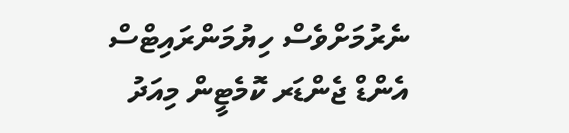ނެރުމަށްވެސް ހިޔުމަންރައިޓްސް އެންޑް ޖެންޑަރ ކޮމެޓީން މިއަދު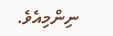ނިންމިއެވެ.